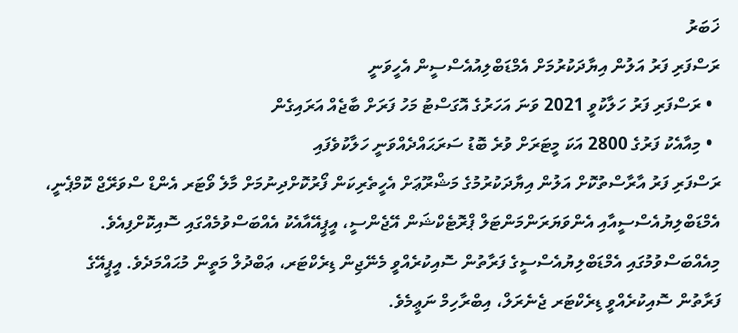ޚަބަރު
ރަސްފަރި ފަރު އަލުން އިޔާދަކުރުމަށް އެމްޑަބްލިއުއެސްސީން އެހީވަނީ
  • ރަސްފަރި ފަރު ހަލާކުވީ 2021 ވަނަ އަހަރުގެ އޮގަސްޓު މަހު ފަރަށް ބާޖެއް އަރައިގެން
  • މިއާއެކު ފަރުގެ 2800 އަކަ މީޓަރަށް ވުރެ ބޮޑު ސަރަޙައްދެއްވަނީ ހަލާކުވެފައި
ރަސްފަރި ފަރު އާރާސްތުކޮށް އަލުން އިޔާދަކުރުމުގެ މަޝްރޫޢަށް އެހީތެރިކަން ފޯރުކޮށްދިނުމަށް މާލެ ވޯޓަރ އެންޑް ސްވަރޭޖް ކޮމްޕެނީ، އެމްޑަބްލިޔުއެސްސީއާއި އެންވަޔަރަންމަންޓަލް ޕްރޮޓެކްޝަން އޭޖެންސީ، އީޕީއޭއާއެކު އެއްބަސްވުމެއްގައި ސޮއިކޮށްފިއެވެ.
މިއެއްބަސްވުމުގައި އެމްޑަބްލިޔުއެސްސީގެ ފަރާތުން ސޮއިކުރެއްވީ މެނޭޖިން ޑިރެކްޓަރ، ޢަބްދުލް މަތީން މުޙައްމަދެވެ. އީޕީއޭގެ ފަރާތުން ސޮއިކުރެއްވީ ޑިރެކްޓަރ ޖެނެރަލް، އިބްރާހިމް ނަޢީމެވެ.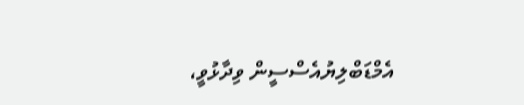އެމްޑަބްލިޔުއެސްސީން ވިދާޅުވީ،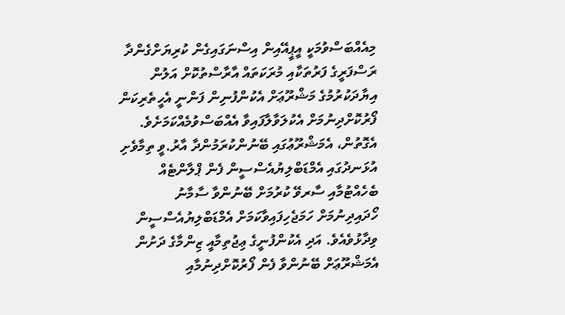މިއެއްބަސްވުމަކީ އީޕީއޭއިން އިސްނަގައިގެން ކުރިޔަށްގެންދާ ރަސްފަރީގެ ފަރުތަކާއި މުރަކަތައް އާރާސްތުކޮށް އަލުން އިޔާދަކުރުމުގެ މަޝްރޫޢަށް އެކުންފުނިން ފަންނީ އެހީތެރިކަން ފޯރުކޮށްދިނުމަށް އެކުލަވާލާފައިވާ އެއްބަސްވުމެއްކަމަށެވެ. އެގޮތުން، އެމަޝްރޫޢުގައި ބޭނުންކުރަމުންދާ އާރު.ވީ ތިމާވެށި އުޅަނދުގައި އެމްޑަބްލިޔުއެސްސީން ފެން ޕްލާންޓެއް ބެހެއްޓުމާއި ސާރވޭ ކުރުމަށް ބޭނުންވާ ސާމާނު ހޯދައިދިނުމަށް ހަމަޖެހިފައިވާކަމަށް އެމްޑަބްލިޔުއެސްސީން ވިދާޅުވެއެވެ. އަދި އެކުންފުނީގެ ޢިޖުތިމާއީ ޒިންމާގެ ދަށުން އެމަޝްރޫޢަށް ބޭނުންވާ ފެން ފޯރުކޮށްދިނުމާއި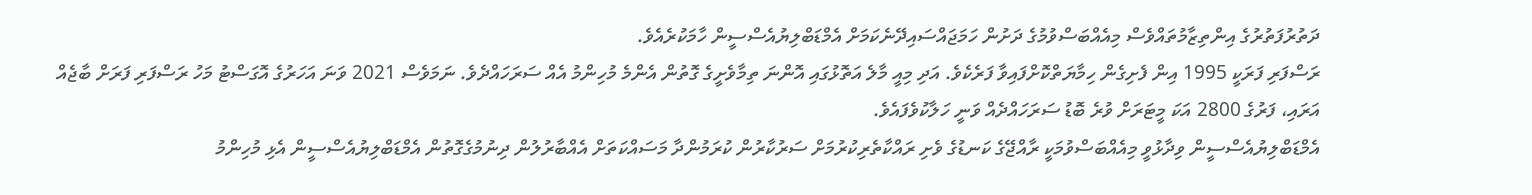ދަތުރުފަތުރުގެ އިންތިޒާމުތައްވެސް މިއެއްބަސްވުމުގެ ދަށުން ހަމަޖައްސައިދޭނެކަމަށް އެމްޑަބްލިޔުއެސްސީން ހާމަކުރެއެވެ.
ރަސްފަރި ފަރަކީ 1995 އިން ފެށިގެން ހިމާޔަތްކޮށްފައިވާ ފަރެކެވެ. އަދި މިއީ މާލެ އަތޮޅުގައި އޮންނަ ތިމާވެށީގެ ގޮތުން އެންމެ މުހިންމު އެއް ސަރަހައްދެވެ. ނަމަވެސް 2021 ވަނަ އަހަރުގެ އޮގަސްޓު މަހު ރަސްފަރި ފަރަށް ބާޖެއް އަރައި، ފަރުގެ 2800 އަކަ މީޓަރަށް ވުރެ ބޮޑު ސަރަހައްދެއް ވަނީ ހަލާކުވެފައެވެ.
އެމްޑަބްލިޔުއެސްސީން ވިދާޅުވީ މިއެއްބަސްވުމަކީ ރާއްޖޭގެ ކަނޑުގެ ވެށި ރައްކާތެރިކުރުމަށް ސަރުކާރުން ކުރަމުންދާ މަސައްކަތަށް އެއްބާރުލުން ދިނުމުގެގޮތުން އެމްޑަބްލިޔުއެސްސީން އެޅި މުހިންމު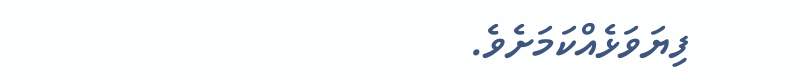ފިޔަވަޅެއްކަމަށެވެ.